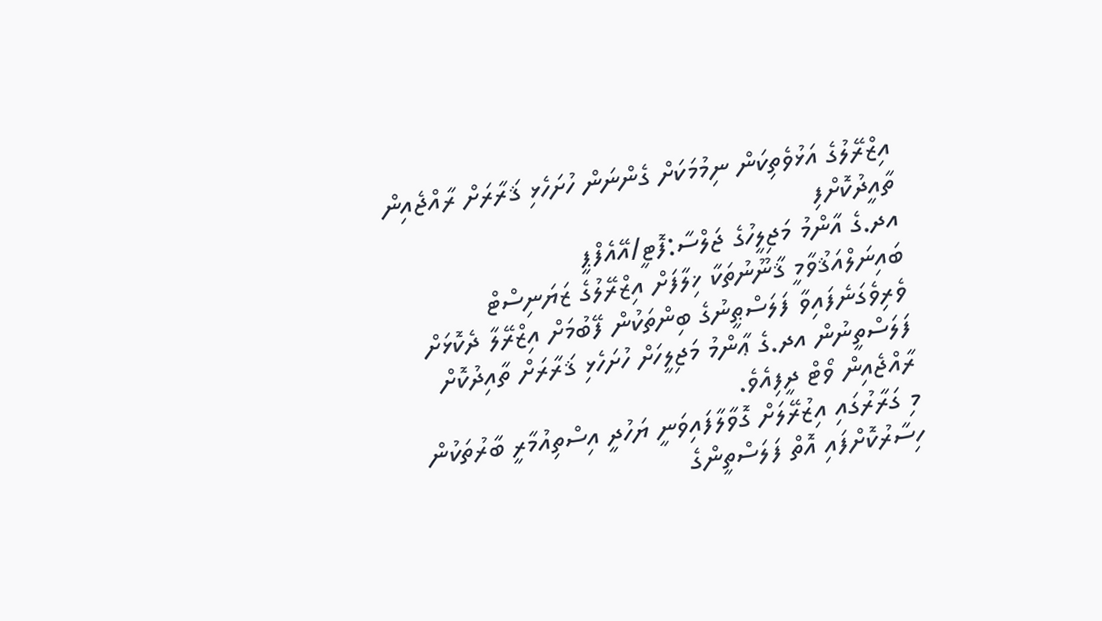އިޒްރޭލުގެ އަޅުވެތިކަން ނިމުމަކަށް ގެންނަން ހުށަހެޅި ޤަރާރަށް ރާއްޖެއިން ތާއީދުކޮށްފި
އދ.ގެ އާންމު މަޖިލީހުގެ ޖަލްސާ:ފޮޓީ/އޭއެފްޕީ
ބައިނަލްއަޤުވާމީ ޤާނޫނުތަކާ ޚިލާފަށް އިޒްރޭލުގެ ޒަޔަނިސްޓް ވެރިވެގަނެފައިވާ ފަލަސްޠީނުގެ ބިންތަކުން ފޭބުމަށް އިޒްރޭލާ ދެކޮޅަށް ފަލަސްތީނުން އދ.ގެ ޢާންމު މަޖިލީހަށް ހުށަހެޅި ޤަރާރަށް ތާއިދުކޮށް ރާއްޖެއިން ވޯޓް ދީފިއެވެ.
މި ގަރާރުގައި އިޒުރޭލަށް ގޮވާލާފައިވަނީ ޔަހުދީ އިސްތިއުމާރީ ބާރުތަކުން ހިސާރުކޮށްފައި އޮތް ފަލަސްތީންގެ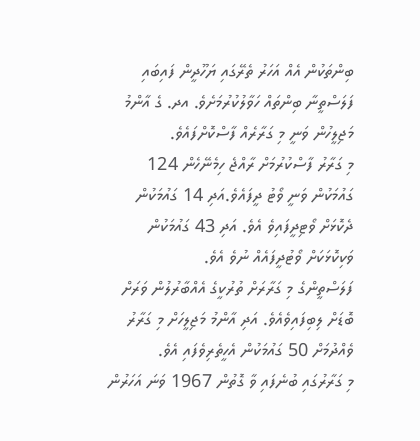ބިންތަކުން އެއް އަހަރު ތެރޭގައި ޔަހޫދީން ފައިބައި ފަލަސްތީނާ ބިންތައް ހަވާލުކުރުމަށެވެ. އދ. ގެ އާންމު މަޖިލީހުން ވަނީ މި ގަރާރެއް ފާސްކޮށްފައެވެ.
މި ގަރާރު ފާސްކުރުމަށް ރާއްޖެ ހިމެނޭހެން 124 ގައުމަކުން ވަނީ ވޯޓު ދީފައެވެ.އަދި 14 ގައުމަކުން ދެކޮޅަށް ވޯޓިދީފައިވެ އެވެ. އަދި 43 ގައުމަކުން ވަކިކޮޅަކަށް ވޯޓުދީފައެއް ނުވެ އެވެ.
ފަލަސްތީންގެ މި ގަރާރަށް ތުރުކީގެ އެއްބާރުލުން ވަރަށް ބޮޑަށް ލިބިފައިވެއެވެ. އަދި އާންމު މަޖިލީހަށް މި ގަރާރު ވެއްދުމަށް 50 ގައުމަކުން އެހީތެރިވެފައި އެވެ.
މި ގަރާރުގައި ބުނެފައި ވާ ގޮތުން 1967 ވަނަ އަހަރުން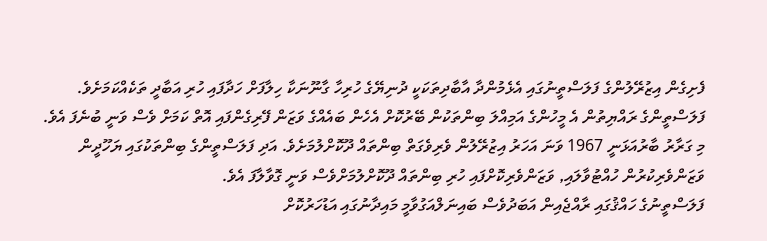ފެށިގެން އިޒުރޭލުންގެ ފަލަސްތީނުގައި އެޅެމުންދާ އާބާދިތަކަކީ ދުނިޔޭގެ ހުރިހާ ގާނޫނަކާ ހިލާފަށް ހަދާފައި ހުރި އަބާދީ ތަކެއްކަމަށެވެ. ފަލަސްތީންގެ ރައްޔިތުން އެ މީހުންގެ އަމިއްލަ ބިންތަކުން ބޭރުކޮށް އެހެން ބައެއްގެ ވަޒަން ފޭރިގެންފައި އޮތް ކަމަށް ވެސް ވަނީ ބުނެފަ އެވެ.
މި ގަރާރު ބާރުއަޅަނީ 1967 ވަނަ އަހަރު އިޒުރޭލުން ވެރިވެގަތް ބިންތައް ދޫކޮށްލުމަށެވެ. އަދި ފަލަސްތީންގެ ބިންތަކުގައި ޔަހޫދީން ވަޒަންވެރިކުރުން ހުއްޓުވާލައި, ވަޒަންވެރިކޮށްފައި ހުރި ބިންތައް ދޫކޮށްލުމަށްވެސް ވަނީ ގޮވާލާފަ އެވެ.
ފަލަސްތީނުގެ ހައްޤުގައި ރާއްޖެއިން އަބަދުވެސް ބައިނަލްއަގުވާމީ މައިދާނުގައި އަޑުހަރުކޮށް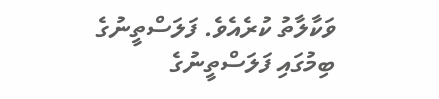ވަކާލާތު ކުރެއެވެ. ފަލަސްތީނުގެ ބިމުގައި ފަލަސްތީނުގެ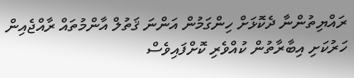ރައްޔިތުންނާ ދެކޮޅަށް ހިންގަމުން އަންނަ ޤަތުލް އާންމުތައް ރާއްޖެއިން ހަރުކަށި އިބާރާތުން ކުއްވެރި ކޮށްފައިވެސް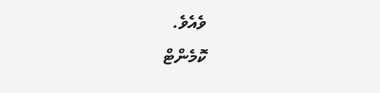ވެއެވެ.
ކޮމެންޓް